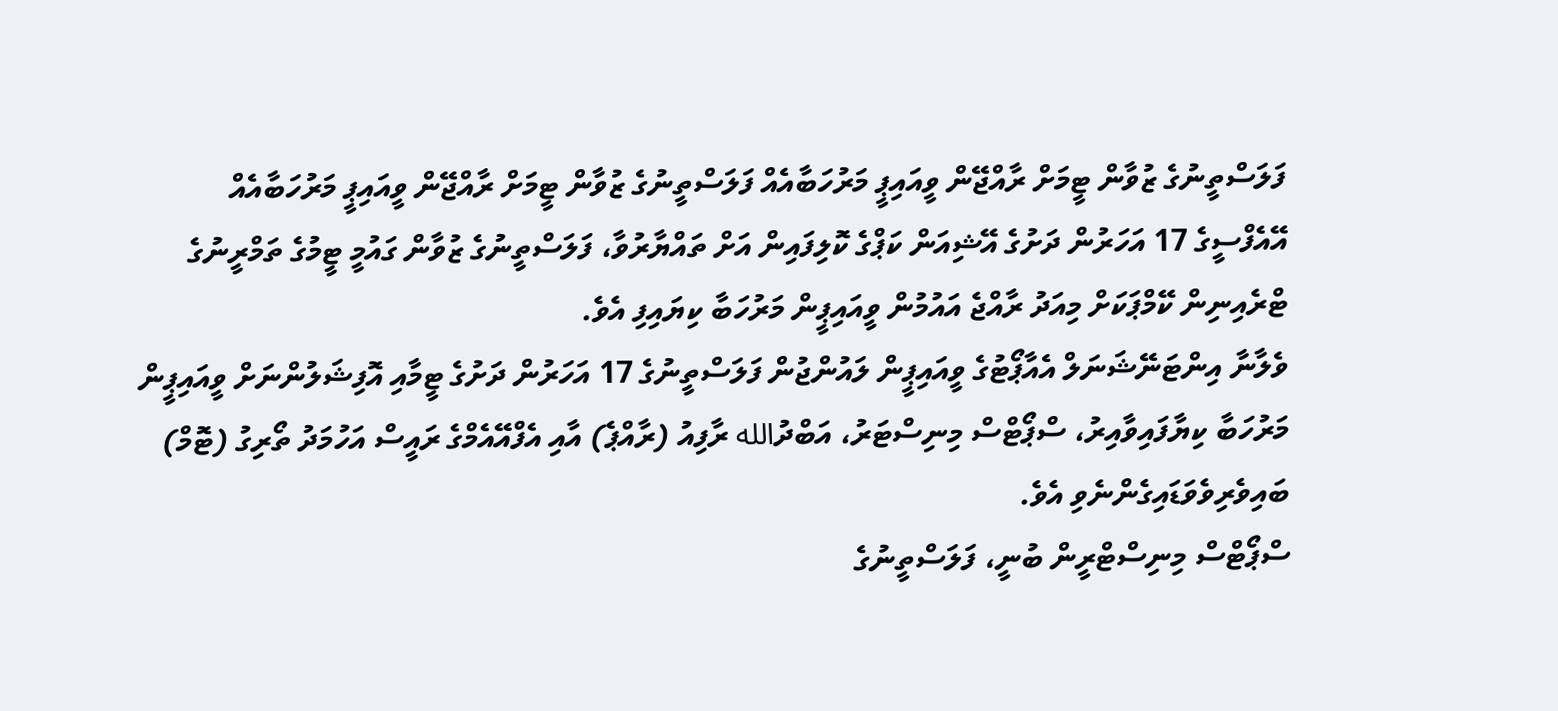ފަލަސްތީނުގެ ޒުވާން ޓީމަށް ރާއްޖޭން ވީއައިޕީ މަރުހަބާއެއް ފަލަސްތީނުގެ ޒުވާން ޓީމަށް ރާއްޖޭން ވީއައިޕީ މަރުހަބާއެއް
އޭއެފްސީގެ 17 އަހަރުން ދަށުގެ އޭޝިއަން ކަޕްގެ ކޮލިފައިން އަށް ތައްޔާރުވާ، ފަލަސްތީނުގެ ޒުވާން ގައުމީ ޓީމުގެ ތަމްރީނުގެ ޓްރެއިނިން ކޭމްޕަކަށް މިއަދު ރާއްޖެ އައުމުން ވީއައިޕީން މަރުހަބާ ކިޔައިފި އެވެ.
ވެލާނާ އިންޓަނޭޝަނަލް އެއާޕޯޓުގެ ވީއައިޕީން ލައުންޖުން ފަލަސްތީނުގެ 17 އަހަރުން ދަށުގެ ޓީމާއި އޮފިޝަލުންނަށް ވީއައިޕީން މަރުހަބާ ކިޔާފައިވާއިރު، ސްޕޯޓްސް މިނިސްޓަރު، އަބްދުالله ރާފިއު (ރާއްޕެ) އާއި އެފްއޭއެމްގެ ރައީސް އަހުމަދު ތޯރިގު (ޓޮމް) ބައިވެރިވެވަޑައިގެންނެވި އެވެ.
ސްޕޯޓްސް މިނިސްޓްރީން ބުނީ، ފަލަސްތީނުގެ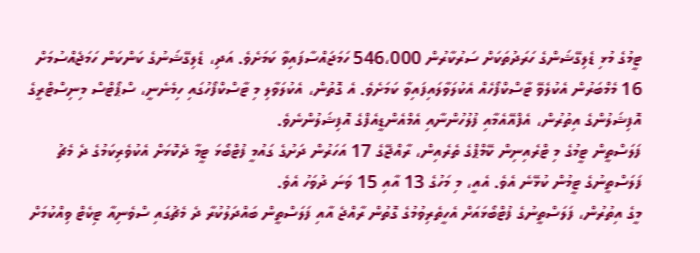ޓީމުގެ މުޅި ޑެލިގޭޝަންގެ ހަރަދުތަކަށް ސަރުކާރުން 546،000 ހަމަޖައްސާފައިވާ ކަމަށެވެ. އަދި، ޑެލިގޭޝަނުގެ ކަންކަން ހަމަޖެއްސުމަށް 16 މެމްބަރުން އެކުލެވޭ ޓާސްކްފޯހެއް އެކުލަވާލައިފައިވާ ކަމަށެވެ. އެ ގޮތުން، އެކުލަވާލި މި ޓާސްކްފޯހުގައި ހިމެނެނީ، ސްޕޯޓްސް މިނިސްޓްރީގެ އޮފިޝަލުންގެ އިތުރުން، އެފްއޭއެމާއި ފުލުހުންނާއި އެމްއެންޑީއެފްގެ އޮފިޝަލުންނެވެ.
ފަލަސްތީން ޓީމުގެ މި ޓްރެއިނިން ކޭމްޕްގެ ތެރެއިން، ރާއްޖޭގެ 17 އަހަރުން ދަށުގެ ގައުމީ ފުޓްބޯޅަ ޓީމާ ދެކޮޅަށް އެކުވެރިކަމުގެ ދެ މެޗު ފަލަސްތީނުގެ ޓީމުން ކުޅޭނެ އެވެ. އެއީ، މި މަހުގެ 13 އާއި 15 ވަނަ ދުވަހު އެވެ.
މީގެ އިތުރުން، ފަލަސްތީނުގެ ފުޓްބޯޅައަށް އެހީތެރިވުމުގެ ގޮތުން ރާއްޖެ އާއި ފަލަސްތީން ބައްދަލުކުރާ ދެ މެޗުގައި ސްވެނިއާ ޓިކެޓް ވިއްކުމަށް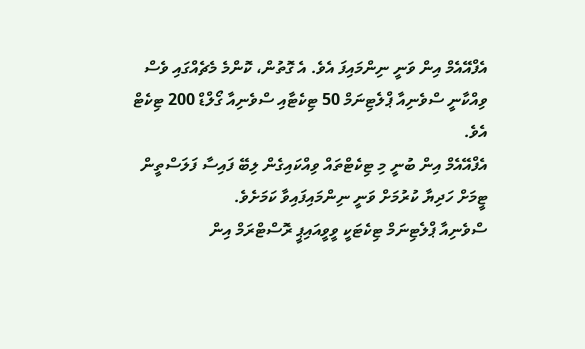އެފްއޭއެމް އިން ވަނީ ނިންމައިފަ އެވެ. އެ ގޮތުން، ކޮންމެ މެޗެއްގައި ވެސް ވިއްކާނީ ސްވެނިއާ ޕްލެޓިނަމް 50 ޓިކެޓާއި ސްވެނިއާ ގޯލްޑް 200 ޓިކެޓް އެވެ.
އެފްއޭއެމް އިން ބުނީ މި ޓިކެޓްތައް ވިއްކައިގެން ލިބޭ ފައިސާ ފަލަސްތީން ޓީމަށް ހަދިޔާ ކުރުމަށް ވަނީ ނިންމައިފައިވާ ކަމަށެވެ.
ސްވެނިއާ ޕްލެޓިނަމް ޓިކެޓަކީ ވީވީއައިޕީ ރޮސްޓްރަމް އިން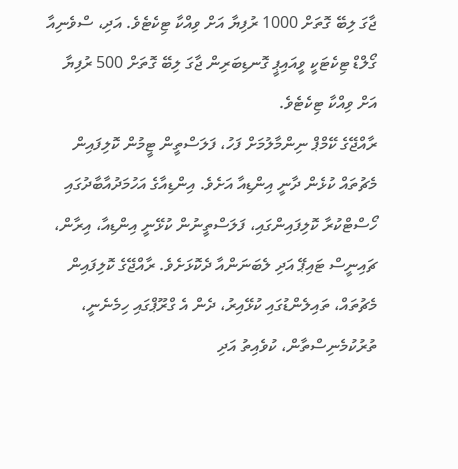ޖާގަ ލިބޭ ގޮތަށް 1000 ރުފިޔާ އަށް ވިއްކާ ޓިކެޓެވެ. އަދި، ސްވެނިއާ ގޯލްޑް ޓިކެޓަކީ ވީއައިޕީ ގޮނޑިބަރިން ޖާގަ ލިބޭ ގޮތަށް 500 ރުފިޔާ އަށް ވިއްކާ ޓިކެޓެވެ.
ރާއްޖޭގެ ކޭމްޕް ނިންމާލުމަށް ފަހު، ފަލަސްތީން ޓީމުން ކޮލިފައިން މެޗުތައް ކުޅެން ދާނީ އިންޑިއާ އަށެވެ. އިންޑިއާގެ އަހުމަދުއާބާދުގައި ހޯސްޓްކުރާ ކޮލިފައިންގައި، ފަލަސްތީނުން ކުޅޭނީ އިންޑިއާ، އިރާން، ޗައިނީސް ޓައިޕޭ އަދި ލެބަނަންއާ ދެކޮޅަށެވެ. ރާއްޖޭގެ ކޮލިފައިން މެޗުތައް، ތައިލެންޑުގައި ކުޅޭއިރު، ދެން އެ ގްރޫޕްގައި ހިމެނެނީ، ތުރުކުމެނިސްތާން، ކުވެއިތު އަދި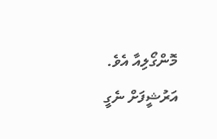މޮންގޯލިއާ އެވެ.
އަރުޝީފަށް ނެގީ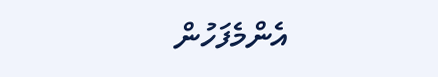އެންމެފަހުން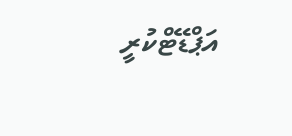އަޕްޑޭޓްކުރީ